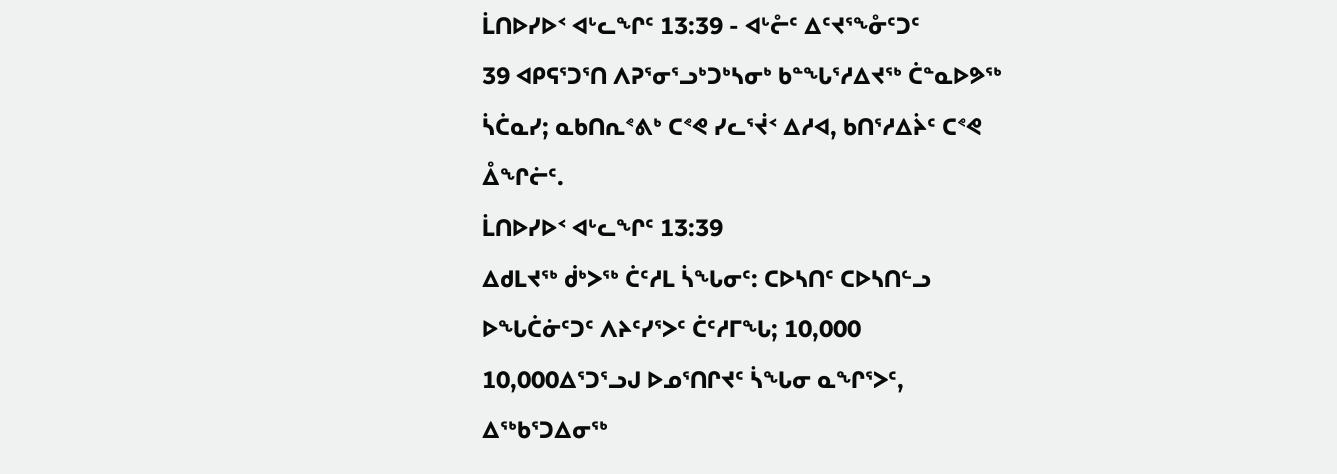ᒫᑎᐅᓯᐅᑉ ᐊᒡᓚᖏᑦ 13:39 - ᐊᒡᓔᑦ ᐃᑦᔪᕐᖕᓁᑦᑐᑦ
39 ᐊᑭᕋᕐᑐᕐᑎ ᐱᕈᕐᓂᕐᓗᒃᑐᒃᓴᓂᒃ ᑲᓐᖓᕐᓱᐃᔪᖅ ᑖᓐᓇᐅᕗᖅ ᓵᑖᓇᓯ; ᓇᑲᑎᕆᕝᕕᒃ ᑕᕝᕙ ᓯᓚᕐᔫᑉ ᐃᓱᐊ, ᑲᑎᕐᓱᐃᔩᑦ ᑕᕝᕙ ᐂᖏᓖᑦ.
ᒫᑎᐅᓯᐅᑉ ᐊᒡᓚᖏᑦ 13:39
ᐃᑯᒪᔪᖅ ᑰᒃᐳᖅ ᑖᑦᓱᒪ ᓵᖓᓂᑦ: ᑕᐅᓴᑎᑦ ᑕᐅᓴᑎᓪᓗ ᐅᖓᑖᓃᑦᑐᑦ ᐱᔨᑦᓯᕐᐳᑦ ᑖᑦᓱᒥᖓ; 10,000 10,000ᐃᕐᑐᕐᓗᒍ ᐅᓄᕐᑎᒋᔪᑦ ᓵᖓᓂ ᓇᖏᕐᐳᑦ, ᐃᖅᑲᕐᑐᐃᓂᖅ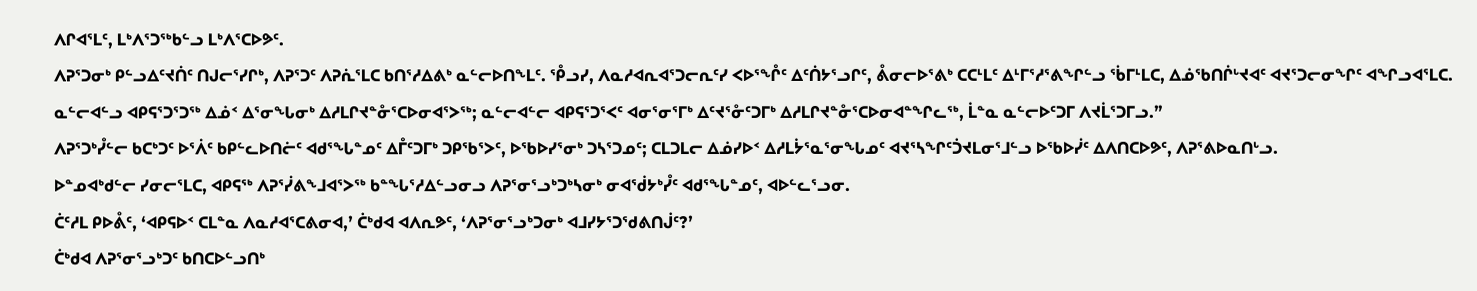ᐱᒋᐊᕐᒪᑦ, ᒪᒃᐱᕐᑐᖅᑲᓪᓗ ᒪᒃᐱᕐᑕᐅᕗᑦ.
ᐱᕈᕐᑐᓂᒃ ᑭᓪᓗᐃᑦᔪᑏᑦ ᑎᒍᓕᕐᓯᒋᒃ, ᐱᕈᕐᑐᑦ ᐱᕈᕇᕐᒪᑕ ᑲᑎᕐᓱᐃᕕᒃ ᓇᓪᓕᐅᑎᖕᒪᑦ. ᕾᓗᓯ, ᐱᓇᓱᐊᕆᐊᕐᑐᓕᕆᑦᓯ ᐸᐅᕐᖎᑦ ᐃᑦᑏᔭᕐᓗᒋᑦ, ᕔᓂᓕᐅᕐᕕᒃ ᑕᑕᒻᒪᑦ ᐃᒻᒥᕐᓱᕐᕕᖏᓪᓗ ᖄᒥᒻᒪᑕ, ᐃᓅᖃᑎᒌᒡᔪᐊᑦ ᐊᔪᕐᑐᓕᓂᖏᑦ ᐊᖏᓗᐊᕐᒪᑕ.
ᓇᓪᓕᐊᓪᓗ ᐊᑭᕋᕐᑐᕐᑐᖅ ᐃᓅᑉ ᐃᕐᓂᖓᓂᒃ ᐃᓱᒪᒋᔪᓐᓁᕐᑕᐅᓂᐊᕐᐳᖅ; ᓇᓪᓕᐊᓪᓕ ᐊᑭᕋᕐᑐᕐᐸᑦ ᐊᓂᕐᓂᕐᒥᒃ ᐃᑦᔪᕐᓁᑦᑐᒥᒃ ᐃᓱᒪᒋᔪᓐᓁᕐᑕᐅᓂᐊᓐᖏᓚᖅ, ᒫᓐᓇ ᓇᓪᓕᐅᑦᑐᒥ ᐱᔪᒫᕐᑐᒥᓗ.”
ᐱᕈᕐᑐᒃᓮᓪᓕ ᑲᑕᒃᑐᑦ ᐅᕐᐲᑦ ᑲᑭᓪᓚᐅᑎᓖᑦ ᐊᑯᕐᖓᓐᓄᑦ ᐃᒤᑦᑐᒥᒃ ᑐᑭᖃᕐᐳᑦ, ᐅᖃᐅᓯᕐᓂᒃ ᑐᓴᕐᑐᓄᑦ; ᑕᒪᑐᒪᓕ ᐃᓅᓯᐅᑉ ᐃᓱᒪᔮᕐᓇᕐᓂᖓᓄᑦ ᐊᔪᕐᓴᖏᑦᑑᔪᒪᓂᕐᒧᓪᓗ ᐅᖃᐅᓰᑦ ᐃᐱᑎᑕᐅᕗᑦ, ᐱᕈᕐᕕᐅᓇᑎᒡᓗ.
ᐅᓐᓄᐊᒃᑯᓪᓕ ᓯᓂᓕᕐᒪᑕ, ᐊᑭᕋᖅ ᐱᕈᕐᓰᕕᖕᒧᐊᕐᐳᖅ ᑲᓐᖓᕐᓱᐃᓪᓗᓂᓗ ᐱᕈᕐᓂᕐᓗᒃᑐᒃᓴᓂᒃ ᓂᐊᖂᔭᒃᓮᑦ ᐊᑯᕐᖓᓐᓄᑦ, ᐊᐅᓪᓚᕐᓗᓂ.
ᑖᑦᓱᒪ ᑭᐅᕔᑦ, ‘ᐊᑭᕋᐅᑉ ᑕᒪᓐᓇ ᐱᓇᓱᐊᕐᑕᕕᓂᐊ,’ ᑖᒃᑯᐊ ᐊᐱᕆᕗᑦ, ‘ᐱᕈᕐᓂᕐᓗᒃᑐᓂᒃ ᐊᒧᓯᔭᕐᑐᖁᕕᑎᒎᑦ?’
ᑖᒃᑯᐊ ᐱᕈᕐᓂᕐᓗᒃᑐᑦ ᑲᑎᑕᐅᓪᓗᑎᒃ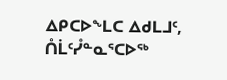ᐃᑭᑕᐅᖕᒪᑕ ᐃᑯᒪᒧᑦ, ᑍᒫᑦᓮᓐᓇᕐᑕᐅᖅ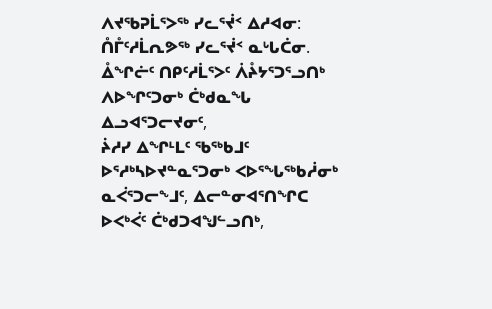ᐱᔪᖃᕈᒫᕐᐳᖅ ᓯᓚᕐᔫᑉ ᐃᓱᐊᓂ:
ᑍᒤᑦᓱᒫᕆᕗᖅ ᓯᓚᕐᔫᑉ ᓇᒡᒐᑖᓂ. ᐂᖏᓖᑦ ᑎᑭᑦᓱᒫᕐᐳᑦ ᐲᔧᔭᕐᑐᕐᓗᑎᒃ ᐱᐅᖏᑦᑐᓂᒃ ᑖᒃᑯᓇᖓ ᐃᓗᐊᕐᑐᓕᔪᓂᑦ,
ᔩᓱᓯ ᐃᖏᒻᒪᑦ ᖃᖅᑲᒧᑦ ᐅᕐᓱᒃᓴᐅᔪᓐᓇᕐᑐᓂᒃ ᐸᐅᕐᖓᖅᑲᓲᓂᒃ ᓇᐹᕐᑐᓕᖕᒧᑦ, ᐃᓕᓐᓂᐊᕐᑎᖏᑕ ᐅᐸᒃᐹᑦ ᑖᒃᑯᑐᐊᖑᓪᓗᑎᒃ,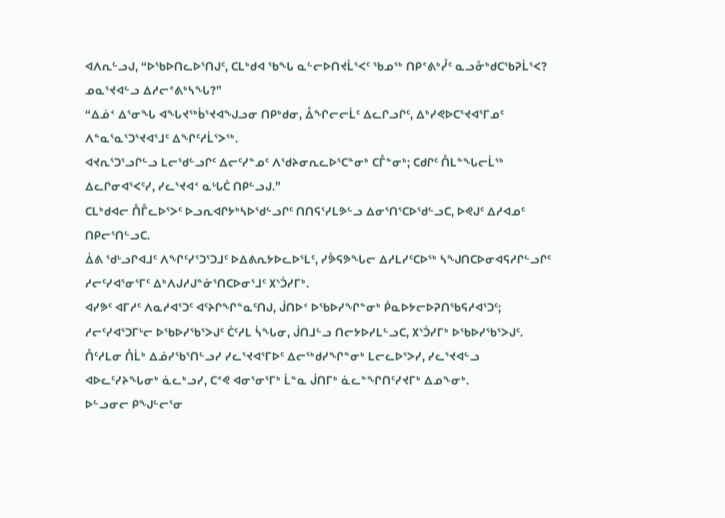ᐊᐱᕆᓪᓗᒍ, “ᐅᖃᐅᑎᓚᐅᕐᑎᒍᑦ, ᑕᒪᒃᑯᐊ ᖃᖓ ᓇᓪᓕᐅᑎᔪᒫᕐᐸᑦ ᖃᓄᖅ ᑎᑭᕝᕕᒃᓮᑦ ᓇᓗᓁᒃᑯᑕᖃᕈᒫᕐᐸ? ᓄᓇᕐᔪᐊᓪᓗ ᐃᓱᓕᕝᕕᒃᓴᖓ?”
“ᐃᓅᑉ ᐃᕐᓂᖓ ᐊᖓᔪᖅᑳᕐᔪᐊᖑᓗᓂ ᑎᑭᒃᑯᓂ, ᐂᖏᓕᓕᒫᑦ ᐃᓚᒋᓗᒋᑦ, ᐃᒃᓯᕙᐅᑕᕐᔪᐊᕐᒥᓄᑦ ᐱᓐᓇᕐᓇᕐᑐᕐᔪᐊᕐᒧᑦ ᐃᖏᑦᓱᒫᕐᐳᖅ.
ᐊᔪᕆᕐᑐᕐᓗᒋᓪᓗ ᒪᓕᖁᓪᓗᒋᑦ ᐃᓕᑦᓯᓐᓄᑦ ᐱᖁᔨᓂᕆᓚᐅᕐᑕᓐᓂᒃ ᑕᒤᓐᓂᒃ; ᑕᑯᒋᑦ ᑍᒪᓐᖓᓕᒫᖅ ᐃᓚᒋᓂᐊᕐᐸᑦᓯ, ᓯᓚᕐᔪᐊᑉ ᓇᒡᒐᑖ ᑎᑭᓪᓗᒍ.”
ᑕᒪᒃᑯᐊᓕ ᑍᒤᓚᐅᕐᐳᑦ ᐅᓗᕆᐊᒋᔭᒃᓴᐅᖁᓪᓗᒋᑦ ᑎᑎᕋᕐᓯᒪᕗᓪᓗ ᐃᓂᕐᑎᕐᑕᐅᖁᓪᓗᑕ, ᐅᕙᒍᑦ ᐃᓱᐊᓄᑦ ᑎᑭᓕᕐᑎᓪᓗᑕ.
ᐄᕕ ᖁᒡᓗᒋᐊᒧᑦ ᐱᖏᑦᓯᕐᑐᕐᑐᒧᑦ ᐅᐃᕕᕆᔭᐅᓚᐅᕐᒪᑦ, ᓯᕘᕋᕗᖓᓕ ᐃᓱᒪᓯᑦᑕᐅᖅ ᓴᖑᑎᑕᐅᓂᐊᕋᓱᒋᓪᓗᒋᑦ ᓱᓕᑦᓯᐊᕐᓂᕐᒥᑦ ᐃᒃᐱᒍᓱᒍᓐᓃᕐᑎᑕᐅᓂᕐᒧᑦ ᙭ᔅᑑᓯᒥᒃ.
ᐊᓯᕗᑦ ᐊᒥᓱᑦ ᐱᓇᓱᐊᕐᑐᑦ ᐊᑦᔨᒋᖏᓐᓇᑦᑎᒍ, ᒎᑎᐅᑉ ᐅᖃᐅᓯᖏᓐᓂᒃ ᑮᓇᐅᔭᓕᐅᕈᑎᖃᕋᓱᐊᕐᑐᑦ; ᓱᓕᑦᓯᐊᕐᑐᒥᒡᓕ ᐅᖃᐅᓯᖃᕐᐳᒍᑦ ᑖᑦᓱᒪ ᓵᖓᓂ, ᒎᑎᒧᓪᓗ ᑎᓕᔭᐅᓯᒪᓪᓗᑕ, ᙭ᔅᑑᓯᒥᒃ ᐅᖃᐅᓯᖃᕐᐳᒍᑦ.
ᑍᑦᓱᒪᓂ ᑍᒫᒃ ᐃᓅᓯᖃᕐᑎᓪᓗᓯ ᓯᓚᕐᔪᐊᕐᒥᐅᑦ ᐃᓕᖅᑯᓯᖏᓐᓂᒃ ᒪᓕᓚᐅᕐᐳᓯ, ᓯᓚᕐᔪᐊᓪᓗ ᐊᐅᓚᑦᓯᔨᖓᓂᒃ ᓈᓚᒃᓗᓯ, ᑕᕝᕙ ᐊᓂᕐᓂᕐᒥᒃ ᒫᓐᓇ ᒎᑎᒥᒃ ᓈᓚᓐᖏᑎᑦᓯᔪᒥᒃ ᐃᓄᖕᓂᒃ.
ᐅᓪᓗᓂᓕ ᑭᖑᓪᓕᕐᓂ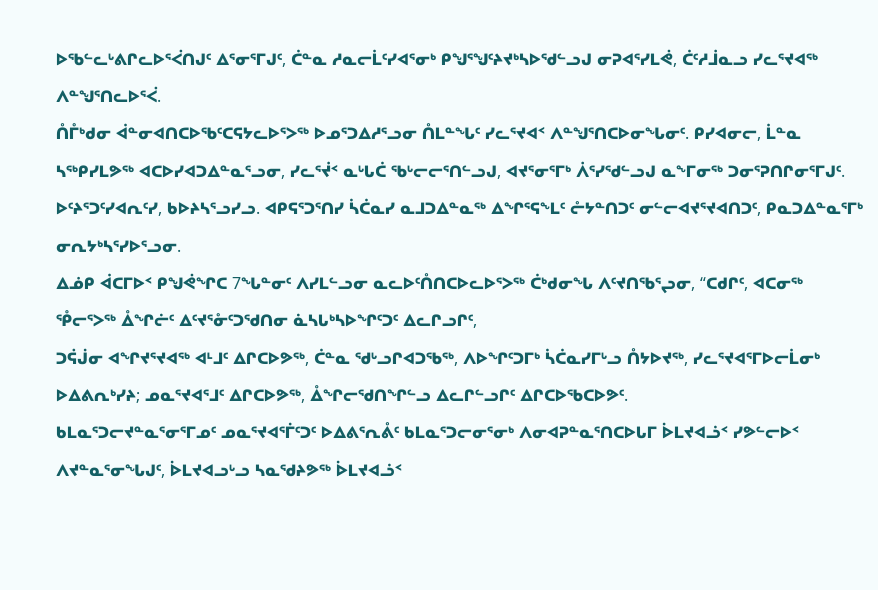ᐅᖃᓪᓚᒡᕕᒋᓚᐅᕐᐹᑎᒍᑦ ᐃᕐᓂᕐᒥᒍᑦ, ᑖᓐᓇ ᓱᓇᓕᒫᑦᓯᐊᕐᓂᒃ ᑭᖑᕐᖑᑦᔨᔪᒃᓴᐅᖁᓪᓗᒍ ᓂᕈᐊᕐᓯᒪᕚ, ᑖᑦᓱᒨᓇᓗ ᓯᓚᕐᔪᐊᖅ ᐱᓐᖑᕐᑎᓚᐅᕐᐹ.
ᑍᒤᒃᑯᓂ ᐋᓐᓂᐊᑎᑕᐅᖃᑦᑕᕋᔭᓚᐅᕐᐳᖅ ᐅᓄᕐᑐᐃᓱᕐᓗᓂ ᑍᒪᓐᖓᑦ ᓯᓚᕐᔪᐊᑉ ᐱᓐᖑᕐᑎᑕᐅᓂᖓᓂᑦ. ᑭᓯᐊᓂᓕ, ᒫᓐᓇ ᓴᖅᑭᓯᒪᕗᖅ ᐊᑕᐅᓯᐊᑐᐃᓐᓇᕐᓗᓂ, ᓯᓚᕐᔫᑉ ᓇᒡᒐᑖ ᖃᒡᓕᓕᕐᑎᓪᓗᒍ, ᐊᔪᕐᓂᕐᒥᒃ ᐲᕐᓯᖁᓪᓗᒍ ᓇᖕᒥᓂᖅ ᑐᓂᕐᕈᑎᒋᓂᕐᒥᒍᑦ.
ᐅᑦᔨᕐᑐᑦᓯᐊᕆᑦᓯ, ᑲᐅᔨᓴᕐᓗᓯᓗ. ᐊᑭᕋᕐᑐᕐᑎᓯ ᓵᑖᓇᓯ ᓇᒧᑐᐃᓐᓇᖅ ᐃᖏᕐᕋᖕᒪᑦ ᓔᔭᓐᑎᑐᑦ ᓂᓪᓕᐊᔪᕐᔪᐊᑎᑐᑦ, ᑭᓇᑐᐃᓐᓇᕐᒥᒃ ᓂᕆᔭᒃᓴᕐᓯᐅᕐᓗᓂ.
ᐃᓅᑭ ᐋᑕᒥᐅᑉ ᑭᖑᕚᖏᑕ 7ᖓᓐᓂᑦ ᐱᓯᒪᓪᓗᓂ ᓇᓚᐅᑦᑍᑎᑕᐅᓚᐅᕐᐳᖅ ᑖᒃᑯᓂᖓ ᐱᑦᔪᑎᖃᕐᖢᓂ, “ᑕᑯᒋᑦ, ᐊᑕᓂᖅ ᕾᓕᕐᐳᖅ ᐂᖏᓖᑦ ᐃᑦᔪᕐᓁᑦᑐᖁᑎᓂ ᓈᓴᒐᒃᓴᐅᖏᑦᑐᑦ ᐃᓚᒋᓗᒋᑦ,
ᑐᕌᒎᓂ ᐊᖏᔪᕐᔪᐊᖅ ᐊᒻᒧᑦ ᐃᒋᑕᐅᕗᖅ, ᑖᓐᓇ ᖁᒡᓗᒋᐊᑐᖃᖅ, ᐱᐅᖏᑦᑐᒥᒃ ᓵᑖᓇᓯᒥᒡᓗ ᑍᔭᐅᔪᖅ, ᓯᓚᕐᔪᐊᕐᒥᐅᓕᒫᓂᒃ ᐅᐃᕕᕆᒃᓯᔨ; ᓄᓇᕐᔪᐊᕐᒧᑦ ᐃᒋᑕᐅᕗᖅ, ᐂᖏᓕᖁᑎᖏᓪᓗ ᐃᓚᒋᓪᓗᒋᑦ ᐃᒋᑕᐅᖃᑕᐅᕗᑦ.
ᑲᒪᓇᕐᑐᓕᔪᓐᓇᕐᓂᕐᒥᓄᑦ ᓄᓇᕐᔪᐊᕐᒦᑦᑐᑦ ᐅᐃᕕᕐᕆᕔᑦ ᑲᒪᓇᕐᑐᓕᓂᕐᓂᒃ ᐱᓂᐊᕈᓐᓇᕐᑎᑕᐅᒐᒥ ᐆᒪᔪᐊᓘᑉ ᓯᕗᓪᓕᐅᑉ ᐱᔪᓐᓇᕐᓂᖓᒍᑦ, ᐆᒪᔪᐊᓗᒡᓗ ᓴᓇᖁᔨᕗᖅ ᐆᒪᔪᐊᓘᑉ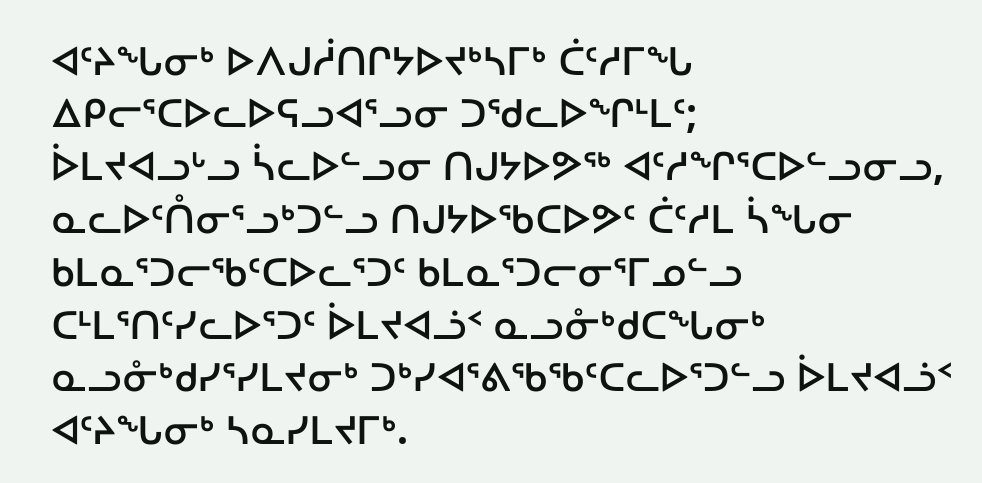ᐊᑦᔨᖓᓂᒃ ᐅᐱᒍᓲᑎᒋᔭᐅᔪᒃᓴᒥᒃ ᑖᑦᓱᒥᖓ ᐃᑭᓕᕐᑕᐅᓚᐅᕋᓗᐊᕐᓗᓂ ᑐᖁᓚᐅᖏᒻᒪᑦ;
ᐆᒪᔪᐊᓗᒡᓗ ᓵᓚᐅᓪᓗᓂ ᑎᒍᔭᐅᕗᖅ ᐊᑦᓱᖏᕐᑕᐅᓪᓗᓂᓗ, ᓇᓚᐅᑦᑍᓂᕐᓗᒃᑐᓪᓗ ᑎᒍᔭᐅᖃᑕᐅᕗᑦ ᑖᑦᓱᒪ ᓵᖓᓂ ᑲᒪᓇᕐᑐᓕᖃᑦᑕᐅᓚᕐᑐᑦ ᑲᒪᓇᕐᑐᓕᓂᕐᒥᓄᓪᓗ ᑕᒻᒪᕐᑎᑦᓯᓚᐅᕐᑐᑦ ᐆᒪᔪᐊᓘᑉ ᓇᓗᓁᒃᑯᑕᖓᓂᒃ ᓇᓗᓁᒃᑯᓯᕐᓯᒪᔪᓂᒃ ᑐᒃᓯᐊᕐᕕᖃᖃᑦᑕᓚᐅᕐᑐᓪᓗ ᐆᒪᔪᐊᓘᑉ ᐊᑦᔨᖓᓂᒃ ᓴᓇᓯᒪᔪᒥᒃ.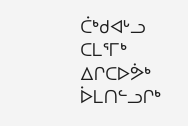ᑖᒃᑯᐊᒡᓗ ᑕᒪᕐᒥᒃ ᐃᒋᑕᐅᕘᒃ ᐆᒪᑎᓪᓗᒋᒃ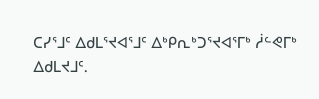ᑕᓯᕐᒧᑦ ᐃᑯᒪᕐᔪᐊᕐᒧᑦ ᐃᒃᑭᕆᒃᑐᕐᔪᐊᕐᒥᒃ ᓲᓪᕙᒥᒃ ᐃᑯᒪᔪᒧᑦ.